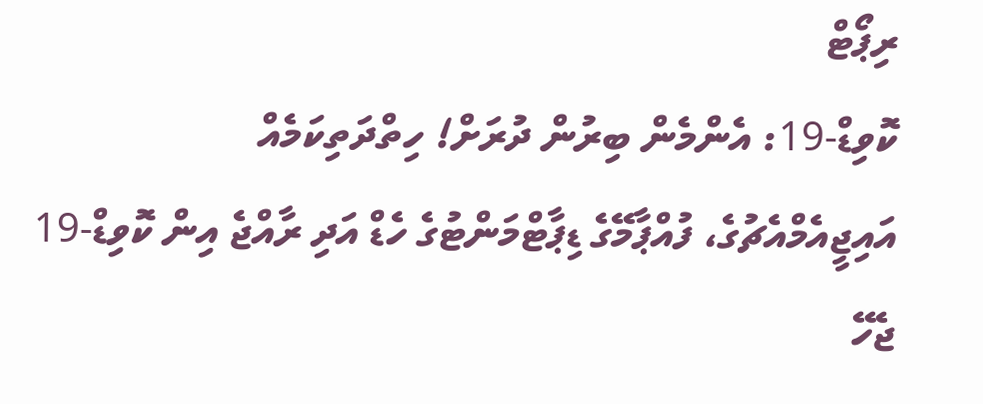ރިޕޯޓް
ކޮވިޑް-19: އެންމެން ބިރުން ދުރަށް! ހިތްދަތިކަމެއް
އައިޖީއެމްއެޗުގެ، ފުއްޕާމޭގެ ޑިޕާޓްމަންޓުގެ ހެޑް އަދި ރާއްޖެ އިން ކޮވިޑް-19 ޖެހޭ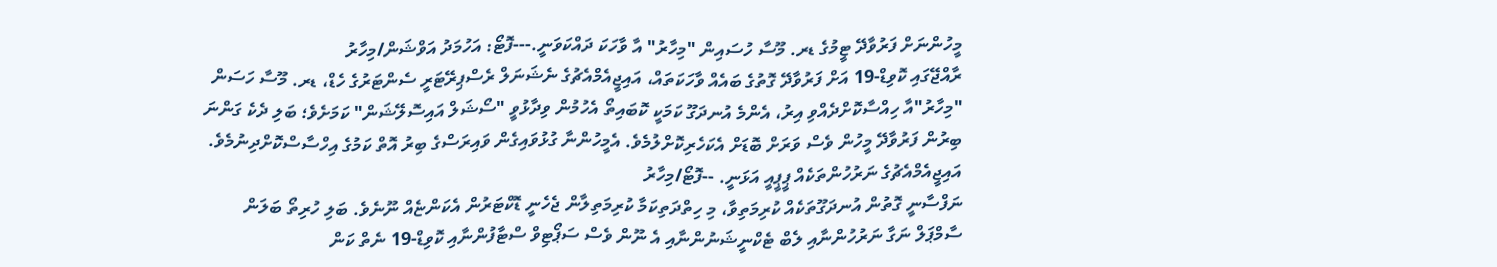މީހުންނަށް ފަރުވާދޭ ޓީމުގެ ޑރ. މޫސާ ހުސައިން "މިހާރު" އާ ވާހަކަ ދައްކަވަނީ.---ފޮޓޯ: އަހުމަދު އަވްޝަން/މިހާރު
ރާއްޖޭގައި ކޮވިޑް-19 އަށް ފަރުވާދޭ ގޮތުގެ ބައެއް ވާހަކަތައް، އައިޖީއެމްއެޗުގެ ނެޝަނަލް ރެސްޕިރޭޓަރީ ސެންޓަރުގެ ހެޑް، ޑރ. މޫސާ ހަސަން "މިހާރު"އާ ހިއްސާކޮށްދެއްވި އިރު، އެންމެ އުނދަގޫ ކަމަކީ ކޮބައިތޯ އެހުމުން ވިދާޅުވީ "ސޯޝަލް އައިސޮލޭޝަން" ކަމަށެވެ؛ ބަލި ދެކެ ގަންނަ ބިރުން ފަރުވާދޭ މީހުން ވެސް ވަރަށް ބޮޑަށް އެކަހެރިކޮށްލުމެވެ. އެމީހުންނާ ގުޅުވައިގެން ވައިރަސްގެ ބިރު އޮތް ކަމުގެ އިހްސާސްކޮށްދިނުމެވެ.
އައިޖީއެމްއެޗުގެ ނަރުހުންތަކެއް ޕީޕީއީ އަޅަނީ. --ފޮޓޯ/މިހާރު
ނަފްސާނީ ގޮތުން އުނދަގޫތަކެއް ކުރިމަތިވާ، މި ހިތްދަތިކަމާ ކުރިމަތިލާން ޖެހެނީ ޑޮކްޓަރުން އެކަންޏެއް ނޫނެވެ. ބަލި ހުރިތޯ ބަލަން ސާމްޕަލް ނަގާ ނަރުހުންނާއި ލެބް ޓެކްނީޝަނުންނާއި އެ ނޫން ވެސް ސަޕޯޓިވް ސްޓާފުންނާއި ކޮވިޑް-19 ނެތް ކަން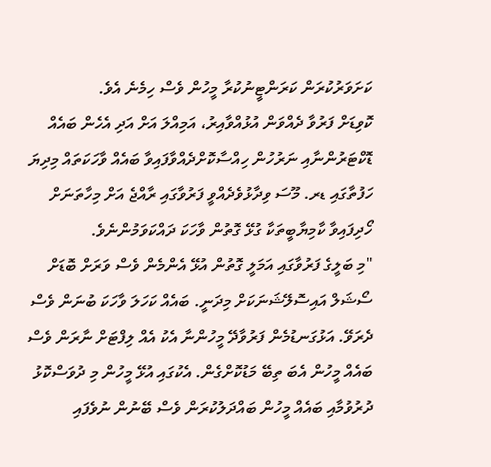ކަށަވަރުކުރަން ކަރަންޓީނުކުރާ މީހުން ވެސް ހިމެނެ އެވެ.
ކޮވިޑަށް ފަރުވާ ދެއްވަން އުޅުއްވާއިރު، އަމިއްލަ އަށް އަދި އެހެން ބައެއް ޑޮކްޓަރުންނާއި ނަރުހުން ހިއްސާކޮށްދެއްވާފައިވާ ބައެއް ވާހަކަތައް މިދިޔަ ހަފުތާގައި ޑރ. މޫސަ ވިދާޅުވެދެއްވީ ފަރުވާގައި ރާއްޖެ އަށް މިހާތަނަށް ހޯދިފައިވާ ކާމިޔާބީތަކާ ގުޅޭ ގޮތުން ވާހަކަ ދައްކަވަމުންނެވެ.
"މި ބަލީގެ ފަރުވާގައި އަމަލީ ގޮތުން އުޅޭ އެންމެން ވެސް ވަރަށް ބޮޑަށް ސޯޝަލް އައިސޮލޭޝަނަކަށް މިދަނީ. ބައެއް ކަހަލަ ވާހަކަ ބުނަން ވެސް ދެރަވޭ. އަޅުގަނޑުމެން ފަރުވާދޭ މީހުންނާ އެކު އެއް ލިފްޓަށް ނާރަން ވެސް ބައެއް މީހުން އެބަ ތިބޭ މަޑުކޮށްގެން. އެކުގައި އުޅޭ މީހުން މި ދުވަސްކޮޅު ދުރުވުމާއި ބައެއް މީހުން ބައްދަލުކުރަން ވެސް ބޭނުން ނުވެފައި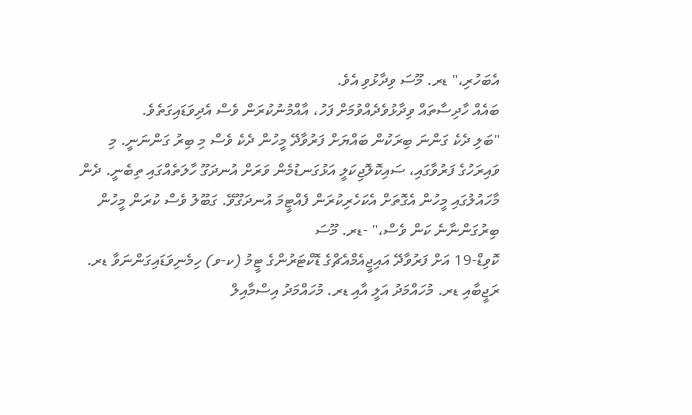އެބަހުރި،" ޑރ. މޫސަ ވިދާޅުވި އެވެ.
ބައެއް ހާދިސާތައް ވިދާޅުވެދެއްވުމަށް ފަހު، އާއްމުނުކުރަން ވެސް އެދިވަޑައިގަތެވެ.
"ބަލި ދެކެ ގަންނަ ބިރަކުން ބައްޔަށް ފަރުވާދޭ މީހުން ދެކެ ވެސް މި ބިރު ގަންނަނީ. މި ވައިރަހުގެ ފަރުވާގައި، ސައިކޮލޮޖިކަލީ އަޅުގަނޑުމެން ވަރަށް އުނދަގޫ ހާލަތެއްގައި ތިބެނީ. ދެން މާހައުލުގައި މީހުން އެގޮތަށް އެކަހެރިކުރަން ފެއްޓީމަ އުނދަގޫވޭ. ގަބޫލު ވެސް ކުރަން މީހުން ބިރުގަންނާނެ ކަން ވެސް،" -ޑރ. މޫސަ
ކޮވިޑް-19 އަށް ފަރުވާދޭ އައިޖީއެމްއެޗްގެ ޑޮކްޓަރުންގެ ޓީމު (ކ-ވ) ހިމެނިވަޑައިގަންނަވާ ޑރ. ރަޖީބާއި ޑރ. މުހައްމަދު އަލީ އާއި ޑރ. މުހައްމަދު އިސްމާއިލް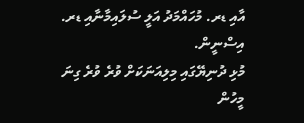އާއި ޑރ. މުހައްމަދު އަލީ ސުލައިމާނާއި ޑރ. އިސްނީން.
މުޅި ދުނިޔޭގައި މިލިއަނަކަށް ވުރެ ވުރެ ގިނަ މީހުން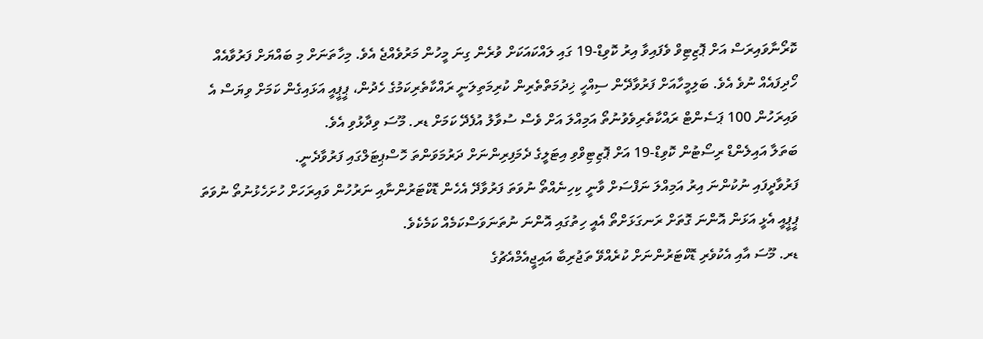ކޮރޯނާވައިރަސް އަށް ޕޮޒިޓިވް ވެފައިވާ އިރު ކޮވިޑް-19 ގައި ލައްކައަކަށް ވުރެން ގިނަ މީހުން މަރުވެއްޖެ އެވެ. މިހާތަނަށް މި ބައްޔަށް ފަރުވާއެއް ހޯދިފައެއް ނުވެ އެވެ. ބަލިމީހާއަށް ފަރުވާދޭން ސިއްހީ ޚިދުމަތްތެރިން ކުރިމަތިލަނީ ރައްކާތެރިކަމުގެ ހެދުން، ޕީޕީއީ އަޅައިގެން ކަމަށް ވިޔަސް އެ ވައިރަހުން 100 ޕަސެންޓް ރައްކާތެރިވެވުނުތޯ އަމިއްލަ އަށް ވެސް ސުވާލު އުފެދޭ ކަމަށް ޑރ. މޫސަ ވިދާޅުވި އެވެ.
ބަތަލާ އައިލެންޑް ރިސޯޓުން ކޮވިޑް-19 އަށް ޕޮޒިޓިވްވި އިޓަލީގެ ދެމަފިރިންނަށް ދަރުމަވަންތަ ހޮސްޕިޓަލްގައި ފަރުވާދެނީ.
ފަރުވާދީފައި ނުކުންނަ އިރު އަމިއްލަ ނަފްސަށް ވާނީ ކިހިނެއްތޯ ނުވަތަ ފަރުވާދޭ އެހެން ޑޮކްޓަރުންނާއި ނަރުހުން ވައިރަހަށް ހުށަހެޅުނުތޯ ނުވަތަ ޕީޕީއީ އެޅީ އަޅަން އޮންނަ ގޮތަށް ރަނގަޅަށްތޯ އެއީ ހިތުގައި އޮންނަ ނުތަނަވަސްކަމެއް ކަމެކެވެ.
ޑރ. މޫސަ އާއި އެކުވެރި ޑޮކްޓަރުންނަށް ކުރެއްވޭ ތަޖުރިބާ އައިޖީއެމްއެޗުގެ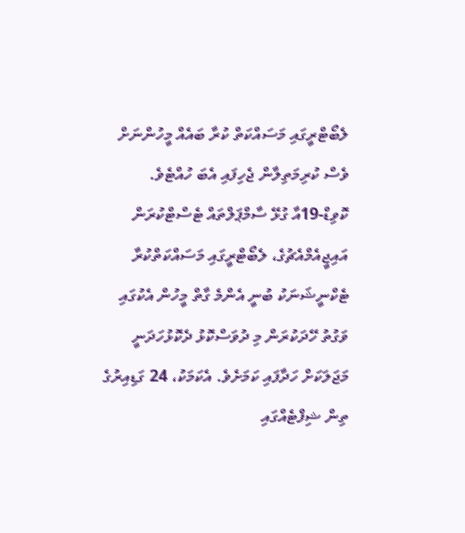ލެބޯޓްރީގައި މަސައްކަތް ކުރާ ބައެއް މީހުންނަށް ވެސް ކުރިމަތިލާން ޖެހިފައި އެބަ ހުއްޓެވެ.
ކޮވިޑް-19އާ ގުޅޭ ސާމްޕަލްތައް ޓެސްޓްކުރަން އައިޖީއެމްއެޗުގެ، ލެބޯޓްރީގައި މަސައްކަތްކުރާ ޓެކްނީޝަނަކު ބުނީ އެންމެ ގާތް މީހުން އެކުގައި ވަގުތު ހޭދަކުރަން މި ދުވަސްކޮޅު ދެކޮޅުހަދަނީ މަޖަލަކަށް ހަދާފައި ކަމަށެވެ. އެކަމަކު، 24 ގަޑިއިރުގެ ތިން ޝިފްޓެއްގައި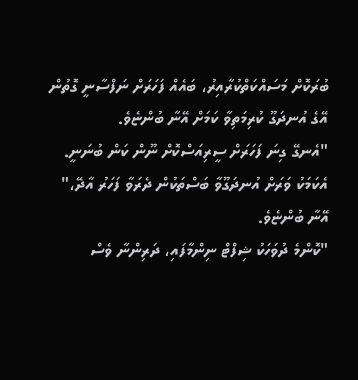ބުރަކޮށް މަސައްކަތްކުރާއިރު، ބައެއް ފަހަރަށް ނަފްސާނީ ގޮތުން އޭގެ އުނދަގޫ ކުރިމަތިވާ ކަމަށް އޭނާ ބުންޏެވެ.
"އެނގޭ ގިނަ ފަހަރަށް ސީރިއަސްކޮށް ނޫން ކަން ބުނަނީ. އެކަމަކު ވަރަށް އުނދަގޫވާ ބަސްތަކުން ދެރަވާ ފަހަރު އާދޭ،" އޭނާ ބުންޏެވެ.
"ކޮންމެ ދުވަހަކު ޝިފްޓް ނިންމާފައި، ދަރިންނާ ވެސް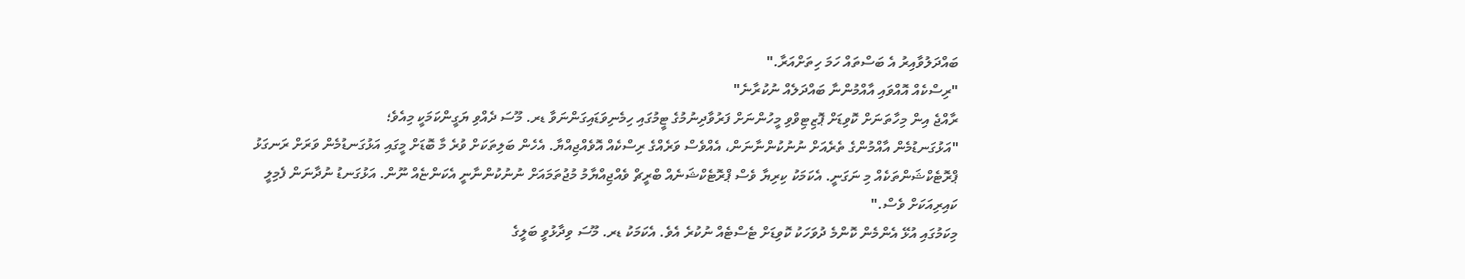ބައްދަލުވާއިރު އެ ބަސްތައް ހަމަ ހިތަށްއަރާ."
"ރިސްކެއް އޮއްވައި އާއްމުންނާ ބައްދަލެއް ނުކުރާނެ"
ރާއްޖެ އިން މިހާތަނަށް ކޮވިޑަށް ޕޮޒިޓިވްވި މީހުންނަށް ފަރުވާދިނުމުގެ ޓީމުގައި ހިމެނިވަޑައިގަންނަވާ ޑރ. މޫސަ ދެއްވި ޔަގީންކަމަކީ މިއެވެ؛
"އަޅުގަނޑުމެން އާއްމުންގެ ތެރެއަށް ނުނުކުންނާނަން، އެއްވެސް ވަރެއްގެ ރިސްކެއް އޮވެއްޖިއްޔާ. އެހެން ބަލިތަކަށް ވުރެ މާ ބޮޑަށް މީގައި އަޅުގަނޑުމެން ވަރަށް ރަނގަޅު ޕްރޮޓެކްޝަންތަކެއް މި ނަގަނީ. އެކަމަކު ކިރިޔާ ވެސް ޕްރޮޓެކްޝަނެއް ބްރީޗް ވެއްޖިއްޔާމު މުޖުތަމައަށް ނުނުކުންނާނީ އެކަންޏެއް ނޫން. އަޅުގަނޑު ނުދާނަން ފެމިލީ ކައިރިއަކަށް ވެސް."
މިކަމުގައި އުޅޭ އެންމެން ކޮންމެ ދުވަހަކު ކޮވިޑަށް ޓެސްޓެއް ނުކުރެ އެވެ. އެކަމަކު ޑރ. މޫސަ ވިދާޅުވީ ބަލީގެ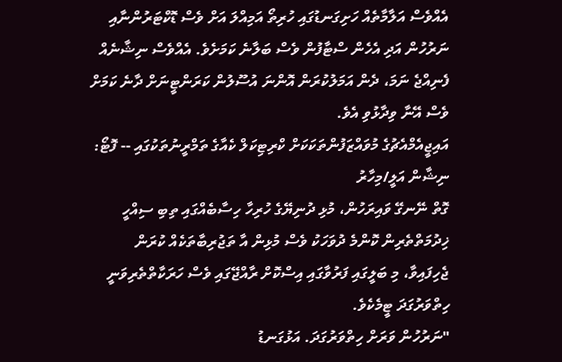އެއްވެސް އަލާމާތެއް ހަށިގަނޑުގައި ހުރިތޯ އަމިއްލަ އަށް ވެސް ޑޮކްޓަރުންނާއި ނަރުހުން އަދި އެހެން ސްޓާފުން ވެސް ބަލާނެ ކަމަށެވެ. އެއްވެސް ނިޝާނެއް ފެނިއްޖެ ނަމަ، ދެން އަމަލުކުރަން އޮންނަ އުސޫލުން ކަރަންޓީނަށް ދާނެ ކަމަށް ވެސް އޭނާ ވިދާޅުވި އެވެ.
އައިޖީއެމްއެޗުގެ މުވައްޒަފުންތަކަކަށް ކްރިޓިކަލް ކެއާގެ ތަމްރީނުތަކުގައި -- ފޮޓޯ: ނިޝާން އަލީ/މިހާރު
ގޮތް ނޭނގޭ ވައިރަހުން، މުޅި ދުނިޔޭގެ ހުރިހާ ހިސާބެއްގައި ތިބި ސިއްހީ ޚިދުމަތްތެރިން ކޮންމެ ދުވަހަކު ވެސް މުޅިން އާ ތަޖުރިބާތަކެއް ކުރަން ޖެހިފައިވާ، މި ބަލީގައި ފަރުވާގައި އިސްކޮށް ރާއްޖޭގައި ވެސް ހަރަކާތްތެރިވަނީ ހިތްވަރުގަދަ ޓީމެކެވެ.
"ނަރުހުން ވަރަށް ހިތްވަރުގަދަ. އަޅުގަނޑު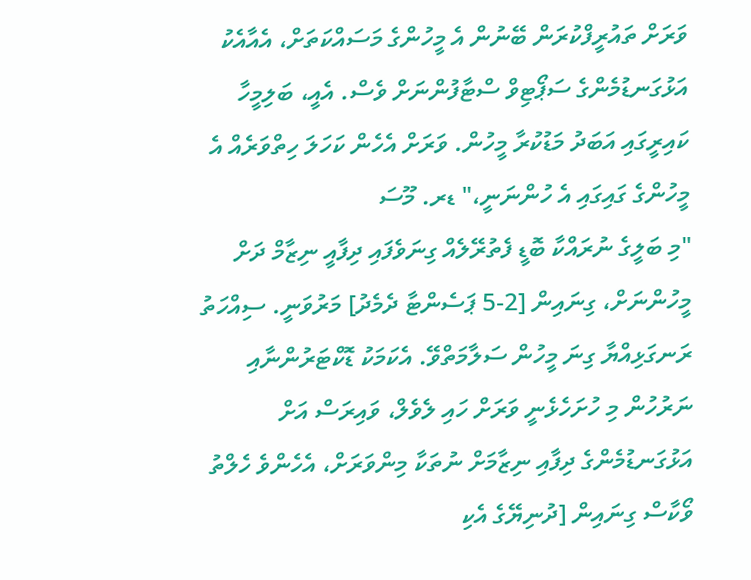ވަރަށް ތައުރީފްކުރަން ބޭނުން އެ މީހުންގެ މަސައްކަތަށް، އެއާއެކު އަޅުގަނޑުމެންގެ ސަޕޯޓިވް ސްޓާފުންނަށް ވެސް. އެއީ، ބަލިމީހާ ކައިރީގައި އަބަދު މަޑުކުރާ މީހުން. ވަރަށް އެހެން ކަހަލަ ހިތްވަރެއް އެ މީހުންގެ ގައިގައި އެ ހުންނަނީ،" ޑރ. މޫސަ
"މި ބަލީގެ ނުރައްކާ ބޮޑީ ފެތުރޭލެއް ގިނަވެފައި ދިފާއީ ނިޒާމް ދަށް މީހުންނަށް، ގިނައިން [2-5 ޕަސެންޓާ ދެމެދު] މަރުވަނީ. ސިއްހަތު ރަނގަޅިއްޔާ ގިނަ މީހުން ސަލާމަތްވޭ. އެކަމަކު ޑޮކްޓަރުންނާއި ނަރުހުން މި ހުށަހެޅެނީ ވަރަށް ހައި ލެވެލް، ވައިރަސް އަށް އަޅުގަނޑުމެންގެ ދިފާއި ނިޒާމަށް ނުތަކާ މިންވަރަށް، އެހެންވެ ހެލްތު ވޯކާސް ގިނައިން [ދުނިޔޭގެ އެކި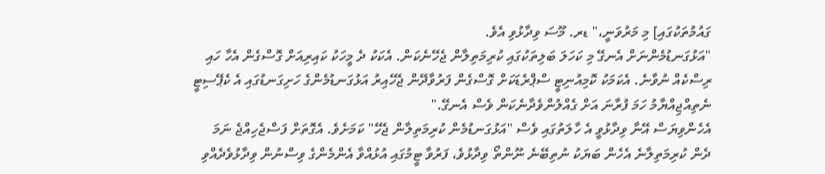ގައުމުތަކުގައި] މި މަރުވަނީ،" ޑރ. މޫސަ ވިދާޅުވި އެވެ.
"އަޅުގަނޑުމެންނަށް އެނގޭ މި ކަހަލަ ބަލިތަކުގައި ކުރިމަތިލާން ޖެހޭނެކަން. އެކަކު ދެ މީހަކު ކައިރިއަށް ގޮސްގެން އެހާ ހައި ރިސްކެއް ނުވާނެ. އެކަމަކު ކޮމިއުނިޓީ ސްޕްރެޑަކަށް ގޮސްގެން ފަރުވާދޭން ޖެހޭއިރު އަޅުގަނޑުމެންގެ ހަށިގަނޑުގައި އެ ކެޕޭސިޓީ ނެތިއްޖިއްޔާމު ހަމަ ފުރާނަ އަށް ގެއްލުންވެދާނެކަން ވެސް އެނގޭ."
އެހެންވިޔަސް އޭނާ ވިދާޅުވީ އެ ހާލަތުގައި ވެސް "އަޅުގަނޑުމެން ކުރިމަތިލާން ޖެހޭ" ކަމަށެވެ. އެގޮތަށް ފަސްޖެހިއްޖެ ނަމަ ދެން ކުރިމަތިލާނެ އެހެން ބަޔަކު ނުތިބޭނެ ނޫންތޯ ވިދާޅުވެ، ފަރުވާ ޓީމުގައި އުޅުއްވާ އެންމެންގެ ވިސްނުން ވިދާޅުވެދެއްވި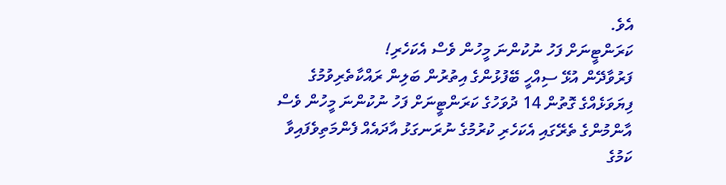އެވެ.
ކަރަންޓީނަށް ފަހު ނުކުންނަ މީހުން ވެސް އެކަހެރި!
ފަރުވާދޭން އުޅޭ ސިއްހީ ބޭފުޅުންގެ އިތުރުން ބަލިން ރައްކާތެރިވުމުގެ ފިޔަވަޅެއްގެ ގޮތުން 14 ދުވަހުގެ ކަރަންޓީނަށް ފަހު ނުކުންނަ މީހުން ވެސް އާންމުންގެ ތެރޭގައި އެކަހެރި ކުރުމުގެ ނުރަނގަޅު އާދައެއް ފެންމަތިވެފައިވާ ކަމުގެ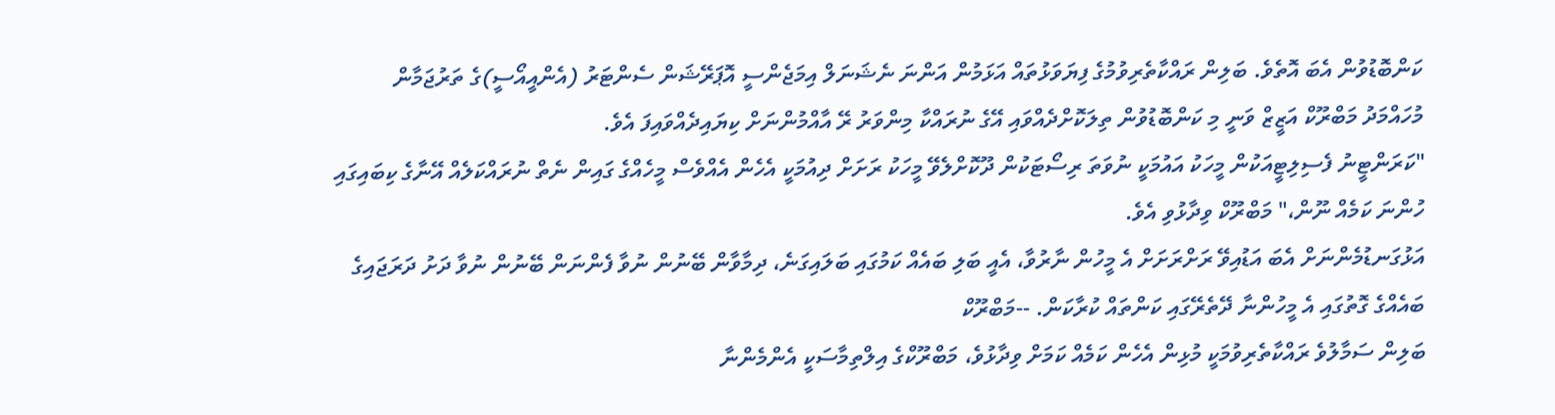ކަންބޮޑުވުން އެބަ އޮތެވެ. ބަލިން ރައްކާތެރިވުމުގެ ފިޔަވަޅުތައް އަޅަމުން އަންނަ ނެޝަނަލް އިމަޖެންސީ އޮޕަރޭޝަން ސެންޓަރު (އެންއީއޯސީ)ގެ ތަރުޖަމާން މުހައްމަދު މަބްރޫކް އަޒީޒް ވަނީ މި ކަންބޮޑުވުން ތިލަކޮށްދެއްވައި އޭގެ ނުރައްކާ މިންވަރު ރޭ އާއްމުންނަށް ކިޔައިދެއްވައިފަ އެވެ.
"ކަރަންޓީނު ފެސިލިޓީއަކުން މީހަކު އައުމަކީ ނުވަތަ ރިސޯޓަކުން ދޫކޮށްލެވޭ މީހަކު ރަށަށް ދިއުމަކީ އެހެން އެއްވެސް މީހެއްގެ ގައިން ނެތް ނުރައްކަލެއް އޭނާގެ ކިބައިގައި ހުންނަ ކަމެއް ނޫން،" މަބްރޫކް ވިދާޅުވި އެވެ.
އަޅުގަނޑުމެންނަށް އެބަ އަޑުއިވޭ ރަށްރަށަށް އެ މީހުން ނާރުވާ، އެއީ ބަލި ބައެއް ކަމުގައި ބަލައިގަނެ، ދިމާވާން ބޭނުން ނުވާ ފެންނަން ބޭނުން ނުވާ ދަށު ދަރަޖައިގެ ބައެއްގެ ގޮތުގައި އެ މީހުންނާ ދޭތެރޭގައި ކަންތައް ކުރާކަން. --މަބްރޫކް
ބަލިން ސަމާލުވެ ރައްކާތެރިވުމަކީ މުޅިން އެހެން ކަމެއް ކަމަށް ވިދާޅުވެ، މަބްރޫކްގެ އިލްތިމާސަކީ އެންމެންނާ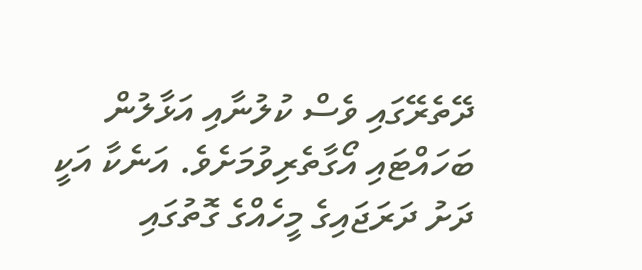ދޭތެރޭގައި ވެސް ކުލުނާއި އަޅާލުން ބަހައްޓައި އޯގާތެރިވުމަށެވެ. އަނެކާ އަކީ ދަށު ދަރަޖައިގެ މީހެއްގެ ގޮތުގައި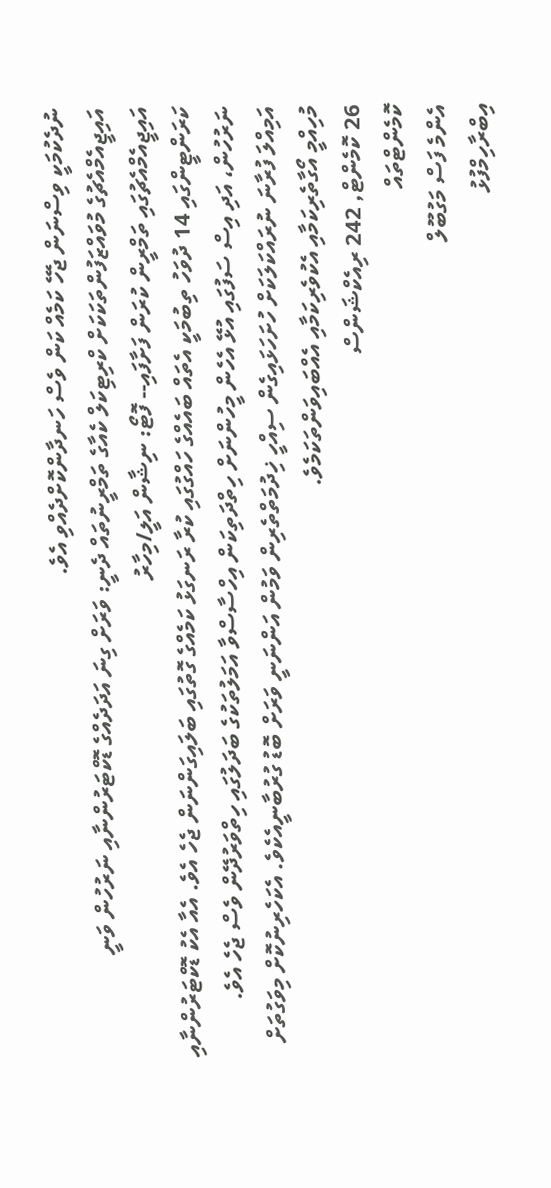ނުދެކުމަކީ ވިސްނަން ޖެހޭ ކަމެއް ކަން ވެސް ހަނދާންކޮށްދެއްވި އެވެ.
އައިޖީއެމްއެޗުގެ މުވައްޒަފުންތަކަކަށް ކްރިޓިކަލް ކެއާގެ ތަމްރީނުތައް ދެނީ: ވަރަށް ގިނަ އަދަދެއްގެ ޑޮކްޓަރުންނާއި ނަރުހުން ވަނީ އައިޖީއެމްއެޗުގައި ތަމްރީން ކުރަން ފަށާފައި-- ފޮޓޯ: ނިޝާން އަލީ/މިހާރު
ކަރަންޓީންގައި 14 ދުވަހު ތިބުމަކީ އެތައް ބައެއްގެ ހައްގުގައި ކުރާ ރަނގަޅު ކަމެއްގެ ގޮތުގައި ބަލައިގަންނަން ޖެހެ އެވެ. އެއާ އެކު ޑޮކްޓަރުންނާއި ނަރުހުން، އަދި އިސް ސަފުގައި އުޅޭ އެހެން މީހުންނަށް ހިތްދަތިކަން އިހްސާސްވާ އަމަލުތަކުގެ ބަދަލުގައި ހިތްވަރުދޭން ވެސް ޖެހެ އެވެ.
އަމިއްލަ ފުރާނަ ނުރައްކަލަކަށް ހުށަހަޅައިގެން ސިއްހީ ޚިދުމަތްތެރިން ވަމުން އަންނަނީ ވަރަށް ބޮޑު ގުރުބާނީއެކެވެ. އެކަހެރިނުކޮށް މިވަގުތަށް މުހިއްމީ އޯގާތެރިކަމާއި އެކުވެރިކަމާއި އެއްބައިވަންތަކަމެވެ.
26 ކޮމެންޓް, 242 ރިއެކްޝަންސް
ކޮމެންޓްތައް
އެންމެ ފަސް މަގުބޫލް
އިބްރާހިމްފުޅު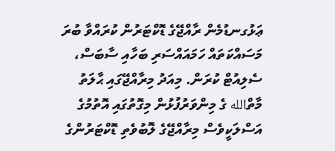ޢަޅުގނޑުމެން ރާއްޖޭގެ ޑޮކްޓަރުން ކުރައްވާ ބުރަ މަސައްކަތައް ހަމައައްސަރި ބަހާއި ސާބަސް، ސެލިއުޓް ކުރަން. މިއަދު މިރާއްޖޭގައި ޙާލަތު މާތްالله ގެ މިންވަރުފުޅުން މިގޮތުގައި އޮތުމުގެ އަސްލަކީވެސް މިރާއްޖޭގެ ލޮބުވެތި ޑޮކްޓަރުންގެ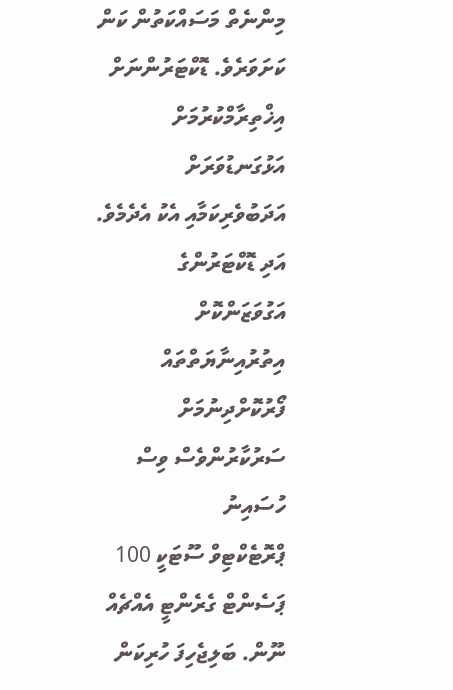މިންނެތް މަސައްކަތުން ކަން ކަށަވަރެވެ. ޑޮކްޓަރުންނަށް އިޚްތިރާމްކުރުމަށް އަޅުގަނޑުވަރަށް އަދަބުވެރިކަމާއި އެކު އެދެމެވެ. އަދި ޑޮކްޓަރުންގެ އަގުވަޒަންކޮށް އިތުރުއިނާޔަތްތައް ފޯރުކޮށްދިނުމަށް ސަރުކާރުންވެސް ވިސް
ހުސައިނު
ޕްރޮޓެކްޓިވް ސޫޓަކީ 100 ޕަސެންޓް ގެރެންޓީ އެއްޗެއް ނޫން. ބަލިޖެހިފަ ހުރިކަން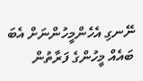ނޭނގި އެހެންމީހުންނަށް އެބަ ބައެއް މީހުންގެ ފަރާތުން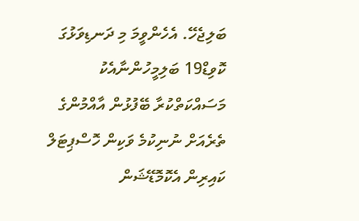ބަލިޖެހޭ. އެހެންވީމަ މި ދަނޑިވަޅުގަ ކޮވިޑް19 ބަލިމީހުންނާއެކު މަސައްކަތްކުރާ ބޭފުޅުން އާއްމުންގެ ތެރެއަށް ނުނިކުމެ ވަކިން ހޮސްޕިޓަލް ކައިރިން އެކޮމޮޑޭޝަން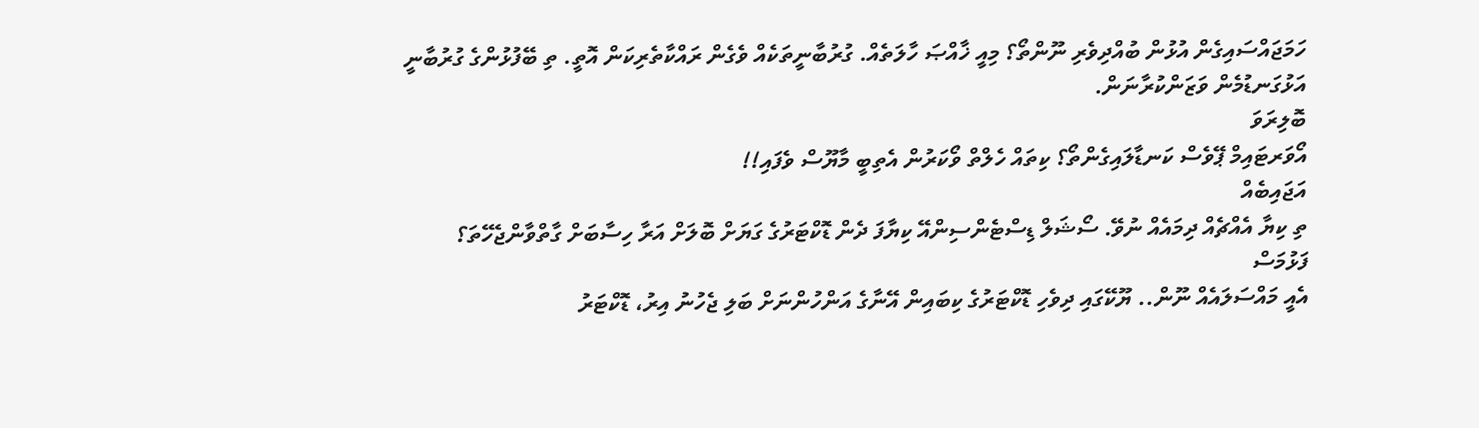ހަމަޖައްސައިގެން އުޅުން ބުއްދިވެރި ނޫންތޯ؟ މިއީ ޚާއްޞަ ހާލަތެއް. ގުރުބާނީތަކެއް ވެގެން ރައްކާތެރިކަން އޮތީ. ތި ބޭފުޅުންގެ ގުރުބާނީ އަޅުގަނޑުމެން ވަޒަންކުރާނަން.
ބޮލިރަވަ
އޯވަރޓައިމް ޕޭވެސް ކަނޑާލައިގެންތޯ؟ ކިތައް ހެލްތް ވޯކަރުން އެތިބީ މާޔޫސް ވެފައި!!
އަޖައިބެއް
ތި ކިޔާ އެއްޗެއް ދިމައެއް ނުވޭ. ސޯޝަލް ޑިސްޓެންސިންއޭ ކިޔާފަ ދެން ޑޮކްޓަރުގެ ގަޔަށް ބޮލަށް އަރާ ހިސާބަށް ގާތްވާންޖެހޭތަ؟
ފަޅުމަސް
އެއީ މައްސަލައެއް ނޫން.. ޔޫކޭގައި ދިވެހި ޑޮކްޓަރުގެ ކިބައިން އޭނާގެ އަންހުންނަށް ބަލި ޖެހުނު އިރު، ޑޮކްޓަރު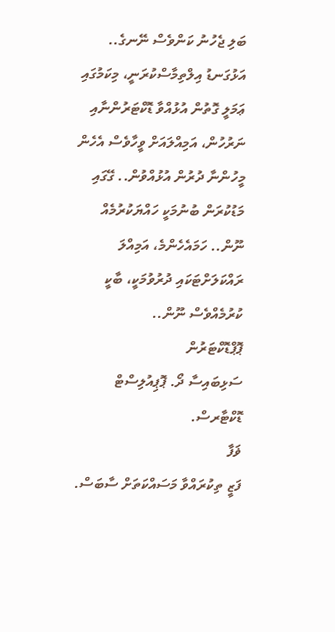ބަލި ޖެހުނު ކަންވެސް ނޭނގެ.. އަޅުގަނޑު އިލްތިމާސްކުރަނީ، މިކަމުގައި ޢަމަލީ ގޮތުން އުޅުއްވާ ޑޮކްޓަރުންނާއި ނަރުހުން، އަމިއްލައަށް ވީހާވެސް އެހެން މީހުންނާ ދުރުން އުޅުއްވުން.. ގޭގައި މަޑުކުރަން ބުނުމަކީ ހައްޔަކުރުމެއް ނޫން.. ހަމައެހެންމެ، އަމިއްލަ ރައްކަލަށްޓަކައި ދުރުވުމަކީ، ބާކީ ކުރުމެއްވެސް ނޫން..
ޕޮޕްޑޮކްޓަރުން
ސަޅިބައިސާ ދޯ. ޕޮޕިއުލިސްޓް ޑޮކްޓާރސް.
ޥަފާ
ފަޒީ ތިކުރައްވާ މަސައްކަތަށް ސާބަސް.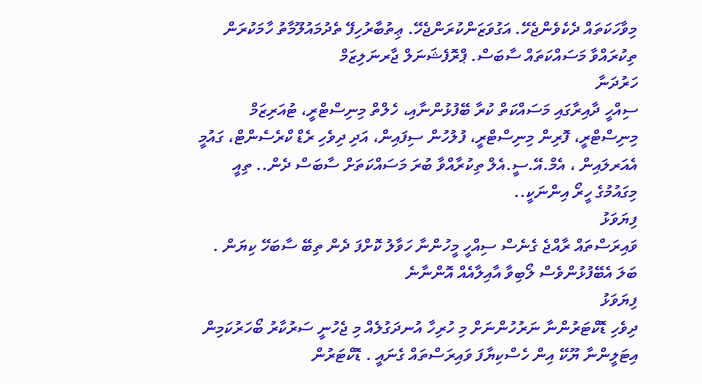މިވާހަކަތައް ދެކެވެންޖެހޭ. އަގުވަޒަންކުރަންޖެހޭ. ޢިތުބާރުހިފޭ ތެދުމައުލޫމާތު ހާމަކުރަން ތިކުރައްވާ މަސައްކަތައް ސާބަސް. ޕްރޮފެޝަނަލް ޖާރނަލިޒަމް
ހަރުދަނާ
ސިއްހީ ދާއިރާގައި މަސައްކަތް ކުރާ ބޭފުޅުންނާއި، ހެލްތް މިނިސްޓްރީ، ޓުއަރިޒަމް މިނިސްޓްރީ، ފޮރިން މިނިސްޓްރީ، ފުލުހުން ސިފައިން، އަދި ދިވެހި ރެޑް ކްރެސެންޓް، ގައުމީ އެއަރލައިން ، އެމް.އޭ.ސީ.އެލް ތިކުރާއްވާ ބުރަ މަސައްކަތަށް ސާބަސް ދެން.. ތިއީ މިގައުމުގެ ހީރޯ އިންނަކީ..
ފިޔަވަޅު
ވައިރަސްތައް ރާއްޖެ ގެނެސް ސިއްހީ މީހުންނާ ހަވާލު ކޮށްފަ ދެން ތިބޭ ސާބަހޭ ކިޔަން . ބަލަ އެބޭފުޅުންވެސް ލޯބިވާ އާއިލާއެއް އޮންނާނެ
ފިޔަވަޅު
ދިވެހި ޑޮކްޓަރުންނާ ނަރުހުންނަށް މި ހުރިހާ އުނދަގުލެއް މި ޖެހުނީ ސަރުކާރު ބޯހަރުކަމިން އިޓަލީންނާ ޔޫކޭ އިން ހެސްކިޔާފަ ވައިރަސްތައް ގެނައީ . ޑޮކްޓަރުން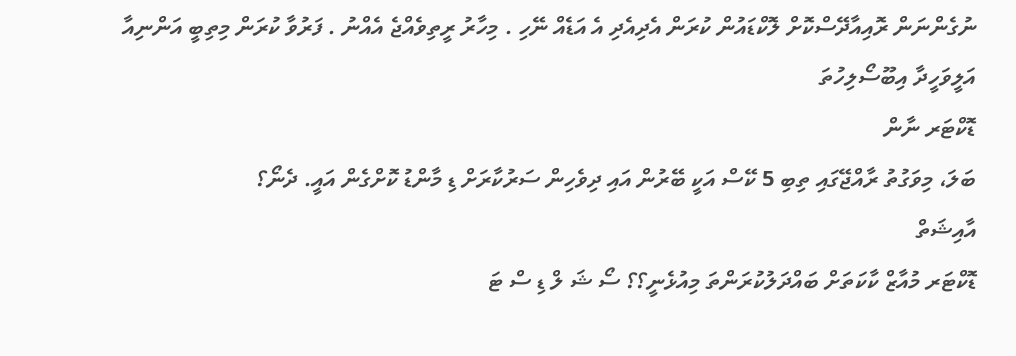ނުގެންނަން ރޮއިއާދޭސްކޮށް ލޮކްޑައުން ކުރަން އެދިއެދި އެ އަޑެއް ނޭހި . މިހާރު ރީތިވެއްޖެ އެއްނު . ފަރުވާ ކުރަން މިތިބީ އަންނިއާ އަލީވަހީދާ އިބޫސޯލިހުތަ
ޑޮކްޓަރ ނާން
ބަލަ، މިވަގުތު ރާއްޖޭގައި ތިބި 5 ކޭސް އަކީ ބޭރުން އައި ދިވެހިން ސަރުކާރަށް ޑި މާންޑު ކޮށްގެން އައީ. ދެނޯ؟
އާއިޝަތް
ޑޮކްޓަރ މުއާޒް ކާކަތަށް ބައްދަލުކުރަންތަ މިއުޅެނީ؟؟ ސޯ ޝަ ލް ޑި ސް ޓަ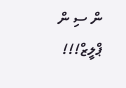ން ސި ން ޕްލީޒް!!!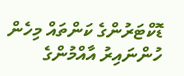ޑޮކްޓަރުންގެ ކަންތައް މިހެން ހުންނައިރު އާއްމުންގެ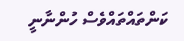ކަންތައްތައްވެސް ހުންނާނީ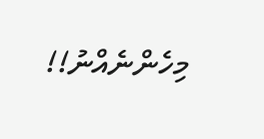މިހެންނެއްނު!!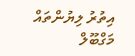އިތުރު ލިޔުންތައް
މަގްބޫލް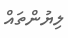ލިޔުންތައް